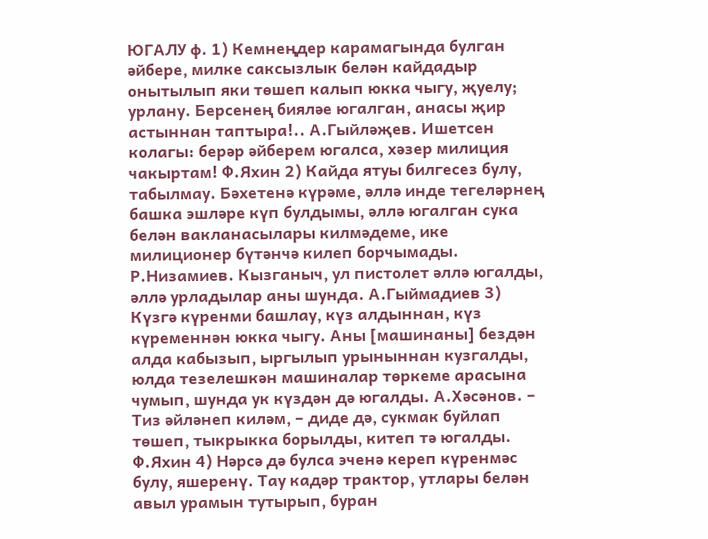ЮГАЛУ ф. 1) Кемнеңдер карамагында булган әйбере, милке саксызлык белән кайдадыр онытылып яки төшеп калып юкка чыгу, җуелу; урлану. Берсенең бияләе югалган, анасы җир астыннан таптыра!.. А.Гыйләҗев. Ишетсен колагы: берәр әйберем югалса, хәзер милиция чакыртам! Ф.Яхин 2) Кайда ятуы билгесез булу, табылмау. Бәхетенә күрәме, әллә инде тегеләрнең башка эшләре күп булдымы, әллә югалган сука белән вакланасылары килмәдеме, ике милиционер бүтәнчә килеп борчымады. Р.Низамиев. Кызганыч, ул пистолет әллә югалды, әллә урладылар аны шунда. А.Гыймадиев 3) Күзгә күренми башлау, күз алдыннан, күз күременнән юкка чыгу. Аны [машинаны] бездән алда кабызып, ыргылып урыныннан кузгалды, юлда тезелешкән машиналар төркеме арасына чумып, шунда ук күздән дә югалды. А.Хәсәнов. – Тиз әйләнеп киләм, – диде дә, сукмак буйлап төшеп, тыкрыкка борылды, китеп тә югалды. Ф.Яхин 4) Нәрсә дә булса эченә кереп күренмәс булу, яшеренү. Тау кадәр трактор, утлары белән авыл урамын тутырып, буран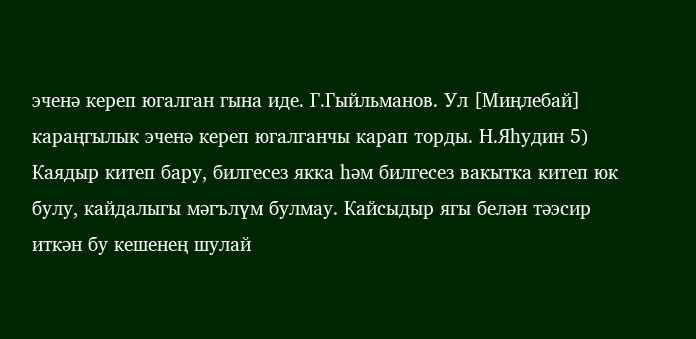эченә кереп югалган гына иде. Г.Гыйльманов. Ул [Миңлебай] караңгылык эченә кереп югалганчы карап торды. Н.Яһудин 5) Каядыр китеп бару, билгесез якка һәм билгесез вакытка китеп юк булу, кайдалыгы мәгълүм булмау. Кайсыдыр ягы белән тәэсир иткән бу кешенең шулай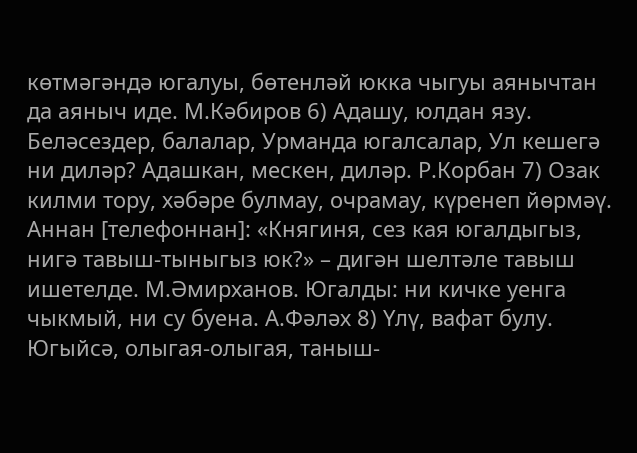көтмәгәндә югалуы, бөтенләй юкка чыгуы аянычтан да аяныч иде. М.Кәбиров 6) Адашу, юлдан язу. Беләсездер, балалар, Урманда югалсалар, Ул кешегә ни диләр? Адашкан, мескен, диләр. Р.Корбан 7) Озак килми тору, хәбәре булмау, очрамау, күренеп йөрмәү. Аннан [телефоннан]: «Княгиня, сез кая югалдыгыз, нигә тавыш-тыныгыз юк?» – дигән шелтәле тавыш ишетелде. М.Әмирханов. Югалды: ни кичке уенга чыкмый, ни су буена. А.Фәләх 8) Үлү, вафат булу. Югыйсә, олыгая-олыгая, таныш-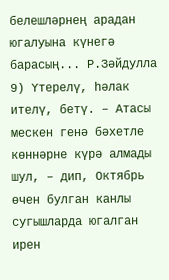белешләрнең арадан югалуына күнегә барасың... Р.Зәйдулла 9) Үтерелү, һәлак ителү, бетү. – Атасы мескен генә бәхетле көннәрне күрә алмады шул, – дип, Октябрь өчен булган канлы сугышларда югалган ирен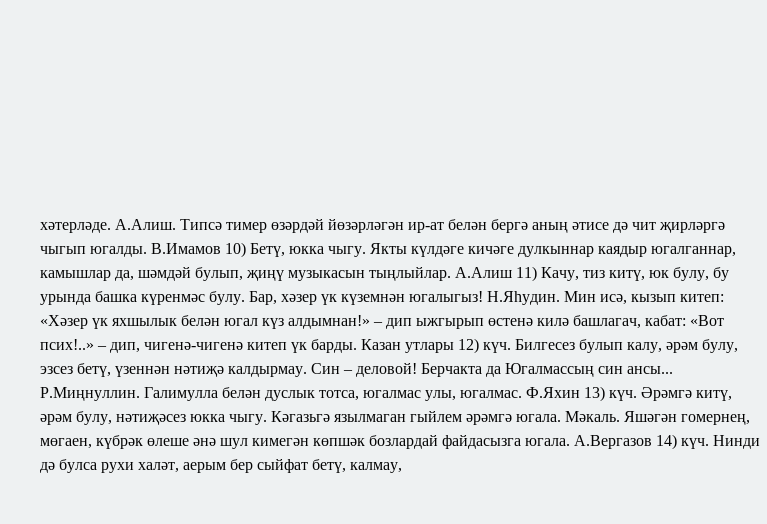хәтерләде. А.Алиш. Типсә тимер өзәрдәй йөзәрләгән ир-ат белән бергә аның әтисе дә чит җирләргә чыгып югалды. В.Имамов 10) Бетү, юкка чыгу. Якты күлдәге кичәге дулкыннар каядыр югалганнар, камышлар да, шәмдәй булып, җиңү музыкасын тыңлыйлар. А.Алиш 11) Качу, тиз китү, юк булу, бу урында башка күренмәс булу. Бар, хәзер үк күземнән югалыгыз! Н.Яһудин. Мин исә, кызып китеп: «Хәзер үк яхшылык белән югал күз алдымнан!» – дип ыжгырып өстенә килә башлагач, кабат: «Вот псих!..» – дип, чигенә-чигенә китеп үк барды. Казан утлары 12) күч. Билгесез булып калу, әрәм булу, эзсез бетү, үзеннән нәтиҗә калдырмау. Син – деловой! Берчакта да Югалмассың син ансы... Р.Миңнуллин. Галимулла белән дуслык тотса, югалмас улы, югалмас. Ф.Яхин 13) күч. Әрәмгә китү, әрәм булу, нәтиҗәсез юкка чыгу. Кәгазьгә язылмаган гыйлем әрәмгә югала. Мәкаль. Яшәгән гомернең, мөгаен, күбрәк өлеше әнә шул кимегән көпшәк бозлардай файдасызга югала. А.Вергазов 14) күч. Нинди дә булса рухи халәт, аерым бер сыйфат бетү, калмау,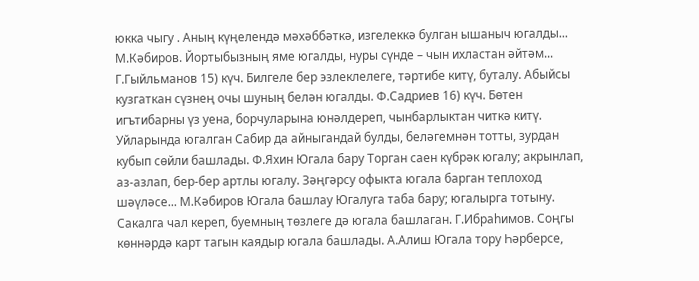юкка чыгу . Аның күңелендә мәхәббәткә, изгелеккә булган ышаныч югалды... М.Кәбиров. Йортыбызның яме югалды, нуры сүнде – чын ихластан әйтәм... Г.Гыйльманов 15) күч. Билгеле бер эзлеклелеге, тәртибе китү, буталу. Абыйсы кузгаткан сүзнең очы шуның белән югалды. Ф.Садриев 16) күч. Бөтен игътибарны үз уена, борчуларына юнәлдереп, чынбарлыктан читкә китү. Уйларында югалган Сабир да айныгандай булды, беләгемнән тотты, зурдан кубып сөйли башлады. Ф.Яхин Югала бару Торган саен күбрәк югалу; акрынлап, аз-азлап, бер-бер артлы югалу. Зәңгәрсу офыкта югала барган теплоход шәүләсе... М.Кәбиров Югала башлау Югалуга таба бару; югалырга тотыну. Сакалга чал кереп, буемның төзлеге дә югала башлаган. Г.Ибраһимов. Соңгы көннәрдә карт тагын каядыр югала башлады. А.Алиш Югала тору Һәрберсе,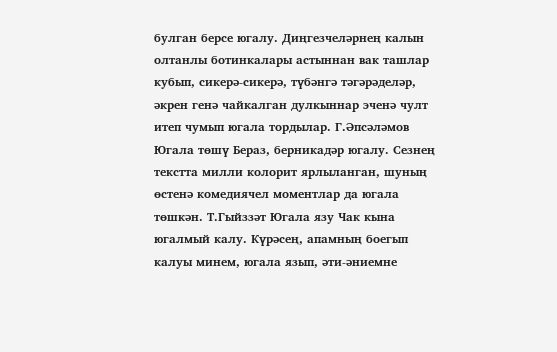булган берсе югалу. Диңгезчеләрнең калын олтанлы ботинкалары астыннан вак ташлар кубып, сикерә-сикерә, түбәнгә тәгәрәделәр, әкрен генә чайкалган дулкыннар эченә чулт итеп чумып югала тордылар. Г.Әпсәләмов Югала төшү Бераз, берникадәр югалу. Сезнең текстта милли колорит ярлыланган, шуның өстенә комедиячел моментлар да югала төшкән. Т.Гыйззәт Югала язу Чак кына югалмый калу. Күрәсең, апамның боегып калуы минем, югала язып, әти-әниемне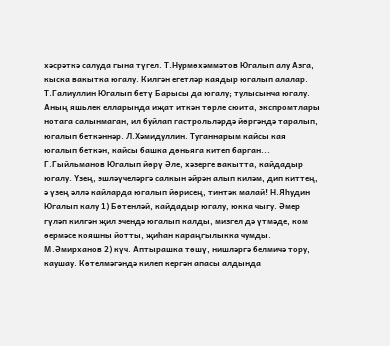хәсрәткә салуда гына түгел. Т.Нурмөхәммәтов Югалып алу Азга, кыска вакытка югалу. Килгән егетләр каядыр югалып алалар. Т.Галиуллин Югалып бетү Барысы да югалу; тулысынча югалу. Аның яшьлек елларында иҗат иткән төрле сюита, экспромтлары нотага салынмаган, ил буйлап гастрольләрдә йөргәндә таралып, югалып беткәннәр. Л.Хәмидуллин. Туганнарым кайсы кая югалып беткән, кайсы башка дөньяга китеп барган... Г.Гыйльманов Югалып йөрү Әле, хәзерге вакытта, кайдадыр югалу. Үзең, эшләүчеләргә салкын әйрән алып киләм, дип киттең, ә үзең әллә кайларда югалып йөрисең, тинтәк малай! Н.Яһудин Югалып калу 1) Бөтенләй, кайдадыр югалу, юкка чыгу. Әмер гүләп килгән җил эчендә югалып калды, мизгел дә үтмәде, ком өермәсе кояшны йотты, җиһан караңгылыкка чумды. М.Әмирханов 2) күч. Аптырашка төшү, нишләргә белмичә тору, каушау. Көтелмәгәндә килеп кергән апасы алдында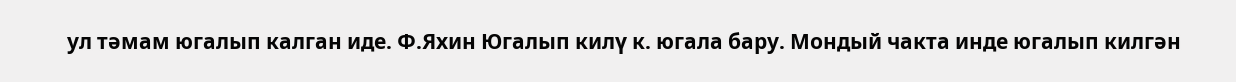ул тәмам югалып калган иде. Ф.Яхин Югалып килү к. югала бару. Мондый чакта инде югалып килгән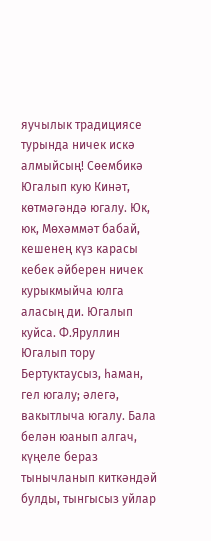яучылык традициясе турында ничек искә алмыйсың! Сөембикә Югалып кую Кинәт, көтмәгәндә югалу. Юк, юк, Мөхәммәт бабай, кешенең күз карасы кебек әйберен ничек курыкмыйча юлга аласың ди. Югалып куйса. Ф.Яруллин Югалып тору Бертуктаусыз, һаман, гел югалу; әлегә, вакытлыча югалу. Бала белән юанып алгач, күңеле бераз тынычланып киткәндәй булды, тынгысыз уйлар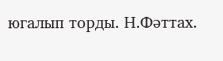югалып торды. Н.Фәттах.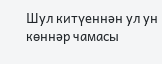Шул китүеннән ул ун көннәр чамасы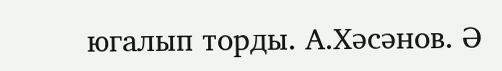югалып торды. А.Хәсәнов. Ә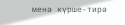менә күрше-тирә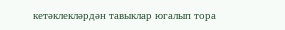кетәклекләрдән тавыклар югалып тора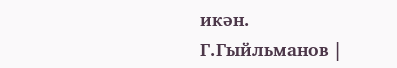икән. Г.Гыйльманов |